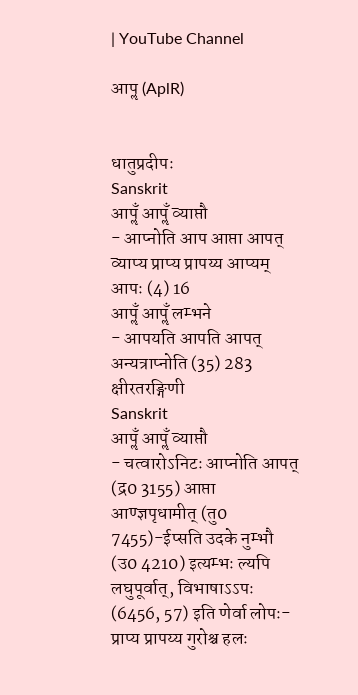| YouTube Channel

आपॢ (AplR)


धातुप्रदीपः
Sanskrit
आपॢँ आपॢँ व्याप्तौ
- आप्नोति आप आप्ता आपत् व्याप्य प्राप्य प्रापय्य आप्यम् आपः (4) 16
आपॢँ आपॢँ लम्भने
- आपयति आपति आपत् अन्यत्राप्नोति (35) 283
क्षीरतरङ्गिणी
Sanskrit
आपॢँ आपॢँ व्याप्तौ
- चत्वारोऽनिटः आप्नोति आपत् (द्र0 3155) आप्ता आण्ज्ञपृधामीत् (तु0 7455)-ईप्सति उदके नुम्भौ (उ0 4210) इत्यम्भः ल्यपि लघुपूर्वात्, विभाषाऽऽपः (6456, 57) इति णेर्वा लोपः-प्राप्य प्रापय्य गुरोश्च हलः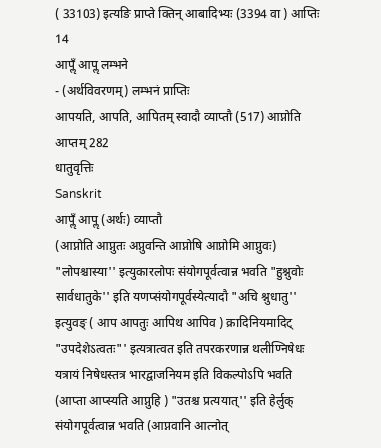( 33103) इत्यङि प्राप्ते क्तिन् आबादिभ्यः (3394 वा ) आप्तिः 14
आपॢँ आपॢ लम्भने
- (अर्थविवरणम्) लम्भनं प्राप्तिः
आपयति, आपति, आपितम् स्वादौ व्याप्तौ (517) आप्नोति आप्तम् 282
धातुवृत्तिः
Sanskrit
आपॢँ आपॢ (अर्थः) व्याप्तौ
(आप्नोति आप्नुतः अप्नुवन्ति आप्नोषि आप्नोमि आप्नुवः) "लोपश्चास्या'' इत्युकारलोपः संयोगपूर्वत्वान्न भवति "हुश्नुवोः सार्वधातुके'' इति यणप्संयोगपूर्वस्येत्यादौ "अचि श्नुधातु'' इत्युवङ् ( आप आपतुः आपिथ आपिव ) क्रादिनियमादिट् "उपदेशेऽत्वतः"' इत्यत्रात्वत इति तपरकरणान्न थलीण्निषेधः यत्रायं निषेधस्तत्र भारद्वाजनियम इति विकल्पोऽपि भवति (आप्ता आप्स्यति आप्नुहि ) "उतश्च प्रत्ययात्'' इति हेर्लुक् संयोगपूर्वत्वान्न भवति (आप्नवानि आत्नोत्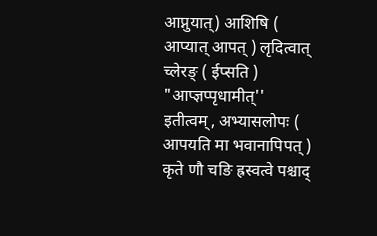आप्नुयात्) आशिषि ( आप्यात् आपत् ) लृदित्वात् च्लेरङ् ( ईप्सति ) "आप्ज्ञप्पृधामीत्'' इतीत्वम्, अभ्यासलोपः ( आपयति मा भवानापिपत् ) कृते णौ चङि ह्रस्वत्वे पश्चाद्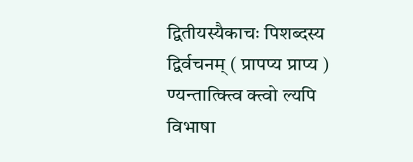द्वितीयस्यैकाचः पिशब्दस्य द्विर्वचनम् ( प्रापप्य प्राप्य ) ण्यन्तात्क्त्वि क्त्वो ल्यपि विभाषा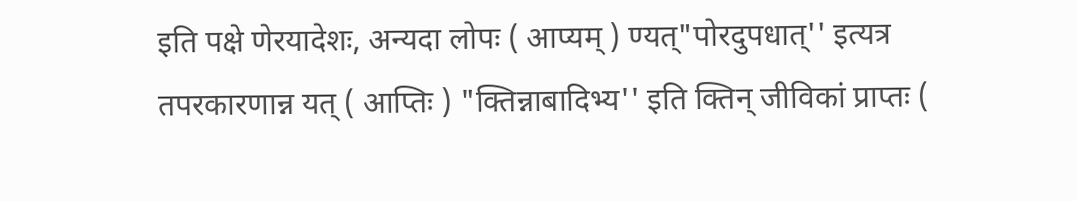इति पक्षे णेरयादेशः, अन्यदा लोपः ( आप्यम् ) ण्यत्"पोरदुपधात्'' इत्यत्र तपरकारणान्न यत् ( आप्तिः ) "क्तिन्नाबादिभ्य'' इति क्तिन् जीविकां प्राप्तः (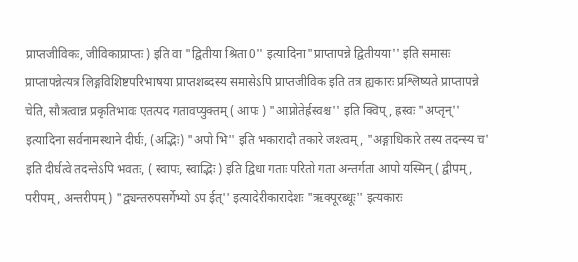प्राप्तजीविकः, जीविकाप्राप्तः ) इति वा "द्वितीया श्रिता0'' इत्यादिना"प्राप्तापन्ने द्वितीयया'' इति समासः प्राप्तापन्नेत्यत्र लिङ्गविशिष्टपरिभाषया प्राप्तशब्दस्य समासेऽपि प्राप्तजीविक इति तत्र ह्यकारः प्रश्लिष्यते प्राप्तापन्ने चेति, सौत्रत्वान्न प्रकृतिभावः एतत्पद गतावप्युक्तम् ( आपः ) "आप्नोतेर्ह्रस्वश्च'' इति क्विप्, ह्रस्वः "अप्तृन्'' इत्यादिना सर्वनामस्थाने दीर्घः, (अद्भिः) "अपो भि'' इति भकारादौ तकारे जश्त्वम्, "अङ्गाधिकारे तस्य तदन्स्य च' इति दीर्घत्वे तदन्तेऽपि भवतः, ( स्वापः, स्वाद्भिः ) इति द्विधा गताः परितो गता अन्तर्गता आपो यस्मिन् ( द्वीपम्, परीपम्, अन्तरीपम् ) "द्व्यन्तरुपसर्गेभ्यो ऽप ईत्'' इत्यादेरीकारादेशः "ऋक्पूरब्धूः'' इत्यकारः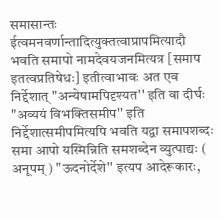समासान्तः ईत्वमनवर्णान्तादित्युक्तत्वाप्रापमित्यादौ भवति समापो नामदेवयजनमित्यत्र [समाप इतत्वप्रतिषेधः] इतीत्वाभावः अत एव निर्द्देशात् "अन्येषामपिदृश्यत'' इति वा दीर्घः "अव्ययं विभक्तिसमीप'' इति निर्द्देशात्समीपमित्यपि भवति यद्वा समापशब्दः समा आपो यस्मिन्निति समशब्देन व्युत्पाद्यः ( अनूपम् ) "ऊदनोर्देशे'' इत्यप आदेरूकारः,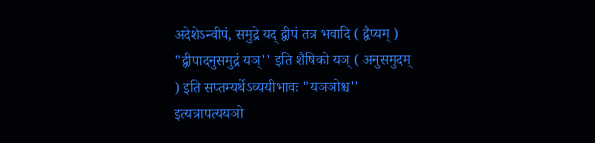अदेशेऽन्वीपं, समुद्रे यद् द्वीपं तत्र भवादि ( द्वैप्यम् ) "द्वीपादनुसमुद्रं यञ्'' इति शैषिको यञ् ( अनुसमुदम् ) इति सप्तम्यर्थेऽव्ययीभावः "यञञोश्च'' इत्यत्रापत्ययञो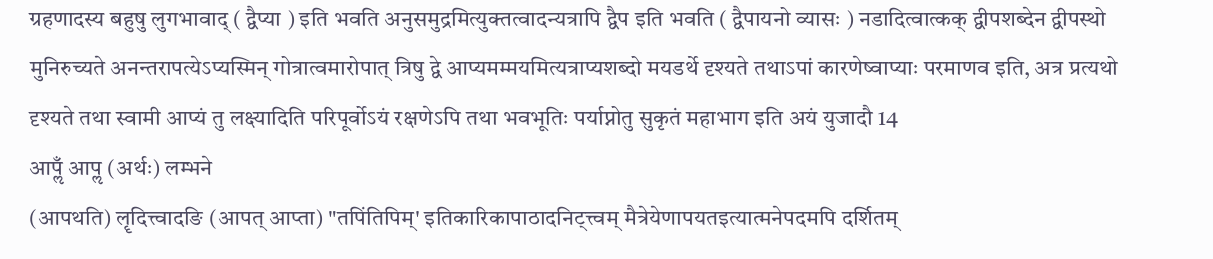ग्रहणादस्य बहुषु लुगभावाद् ( द्वैप्या ) इति भवति अनुसमुद्रमित्युक्तत्वादन्यत्रापि द्वैप इति भवति ( द्वैपायनो व्यासः ) नडादित्वात्कक् द्वीपशब्देन द्वीपस्थो मुनिरुच्यते अनन्तरापत्येऽप्यस्मिन् गोत्रात्वमारोपात् त्रिषु द्वे आप्यमम्मयमित्यत्राप्यशब्दो मयडर्थे दृश्यते तथाऽपां कारणेष्वाप्याः परमाणव इति, अत्र प्रत्यथो दृश्यते तथा स्वामी आप्यं तु लक्ष्यादिति परिपूर्वोऽयं रक्षणेऽपि तथा भवभूतिः पर्याप्नोतु सुकृतं महाभाग इति अयं युजादौ 14
आपॢँ आपॢ (अर्थः) लम्भने
(आपथति) लॄदित्त्वादङि (आपत् आप्ता) "तपिंतिपिम्' इतिकारिकापाठादनिट्त्त्वम् मैत्रेयेणापयतइत्यात्मनेपदमपि दर्शितम्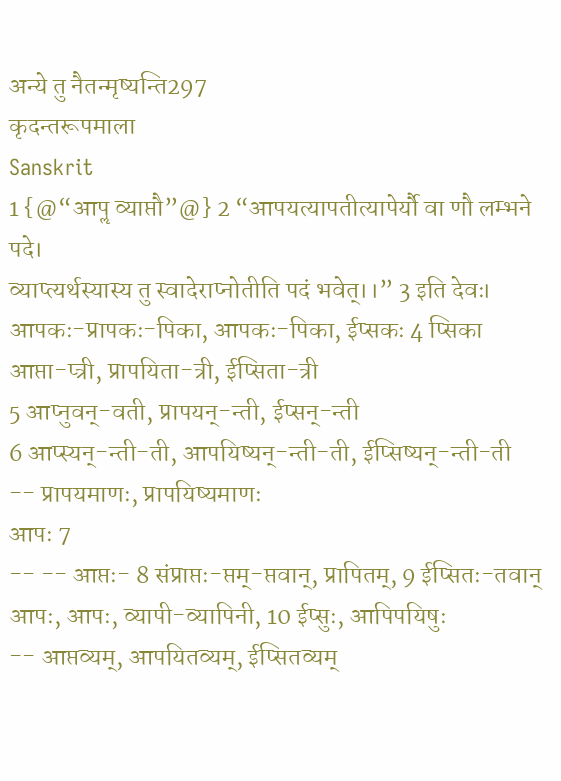अन्ये तु नैतन्मृष्यन्ति297
कृदन्तरूपमाला
Sanskrit
1 {@“आपॢ व्याप्तौ”@} 2 “आपयत्यापतीत्यापेर्यौ वा णौ लम्भने पदे।
व्याप्त्यर्थस्यास्य तु स्वादेराप्नोतीति पदं भवेत्।।” 3 इति देवः।
आपकः-प्रापकः-पिका, आपकः-पिका, ईप्सकः 4 प्सिका
आप्ता-प्त्री, प्रापयिता-त्री, ईप्सिता-त्री
5 आप्नुवन्-वती, प्रापयन्-न्ती, ईप्सन्-न्ती
6 आप्स्यन्-न्ती-ती, आपयिष्यन्-न्ती-ती, ईप्सिष्यन्-न्ती-ती
-- प्रापयमाणः, प्रापयिष्यमाणः
आपः 7
-- -- आप्तः- 8 संप्राप्तः-प्तम्-प्तवान्, प्रापितम्, 9 ईप्सितः-तवान्
आपः, आपः, व्यापी-व्यापिनी, 10 ईप्सुः, आपिपयिषुः
-- आप्तव्यम्, आपयितव्यम्, ईप्सितव्यम्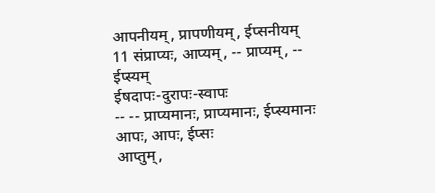आपनीयम्, प्रापणीयम्, ईप्सनीयम्
11 संप्राप्यः, आप्यम्, -- प्राप्यम्, -- ईप्स्यम्
ईषदापः-दुरापः-स्वापः
-- -- प्राप्यमानः, प्राप्यमानः, ईप्स्यमानः
आपः, आपः, ईप्सः
आप्तुम्,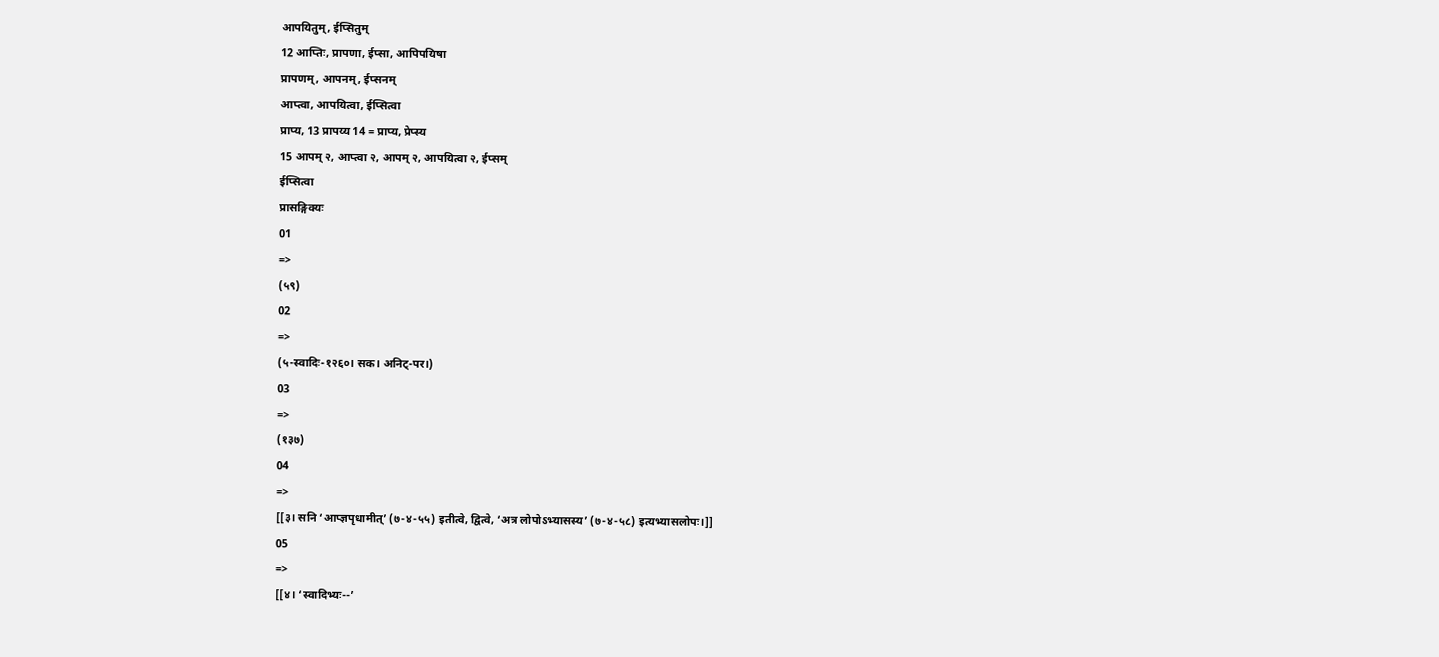आपयितुम्, ईप्सितुम्
12 आप्तिः, प्रापणा, ईप्सा, आपिपयिषा
प्रापणम्, आपनम्, ईप्सनम्
आप्त्वा, आपयित्वा, ईप्सित्वा
प्राप्य, 13 प्रापय्य 14 = प्राप्य, प्रेप्स्य
15 आपम् २, आप्त्वा २, आपम् २, आपयित्वा २, ईप्सम्
ईप्सित्वा
प्रासङ्गिक्यः
01
=>
(५९)
02
=>
(५-स्वादिः-१२६०। सक। अनिट्-पर।)
03
=>
(१३७)
04
=>
[[३। सनि ‘आप्ज्ञपृधामीत्’ (७-४-५५) इतीत्वे, द्वित्वे, ‘अत्र लोपोऽभ्यासस्य’ (७-४-५८) इत्यभ्यासलोपः।]]
05
=>
[[४। ‘स्वादिभ्यः--’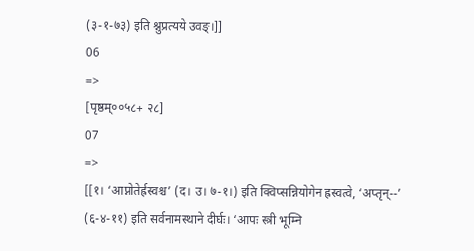(३-१-७३) इति श्नुप्रत्यये उवङ्।]]
06
=>
[पृष्ठम्००५८+ २८]
07
=>
[[१। ‘आप्नोतेर्ह्रस्वश्च’ (द। उ। ७-१।) इति क्विप्सन्नियोगेन ह्रस्वत्वे, ‘अप्तृन्--’ (६-४-११) इति सर्वनामस्थाने दीर्घः। ‘आपः स्त्री भूम्नि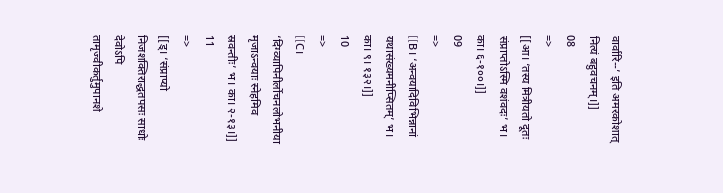वार्वारि--’ इति अमरकोशात् नित्यं बहुवचनम्।]]
08
=>
[[आ। ‘तस्य मित्रीयतो दूतः संप्राप्तोऽस्मि वशंवदः’ भ। का। ६-१००।]]
09
=>
[[B। ‘अन्वयादिविभिन्नानां यथासंख्यमनीप्सितम्’ भ। का। ९। १३२।]]
10
=>
[[C। ‘दिग्व्यापिनीर्लोचनलोभनीया मृजाऽन्वयाः स्नेहमिव स्रवन्तीः’ भ। का। २-१३।]]
11
=>
[[ड्। ‘संप्राप्यो निजशक्तिराद्धतपसः साधोः देवोऽपि तामृज्वीकर्तुमुपानशे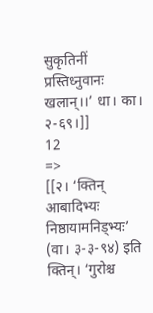सुकृतिनीं प्रस्तिध्नुवानः खलान्।।’ धा। का। २-६९।]]
12
=>
[[२। ‘क्तिन् आबादिभ्यः निष्ठायामनिड्भ्यः’ (वा। ३-३-९४) इति क्तिन्। ‘गुरोश्च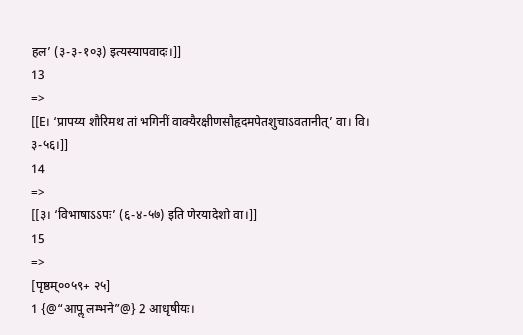हल’ (३-३-१०३) इत्यस्यापवादः।]]
13
=>
[[E। ‘प्रापय्य शौरिमथ तां भगिनीं वाक्यैरक्षीणसौहृदमपेतशुचाऽवतानीत्’ वा। वि। ३-५६।]]
14
=>
[[३। ‘विभाषाऽऽपः’ (६-४-५७) इति णेरयादेशो वा।]]
15
=>
[पृष्ठम्००५९+ २५]
1 {@“आपॢ लम्भने”@} 2 आधृषीयः।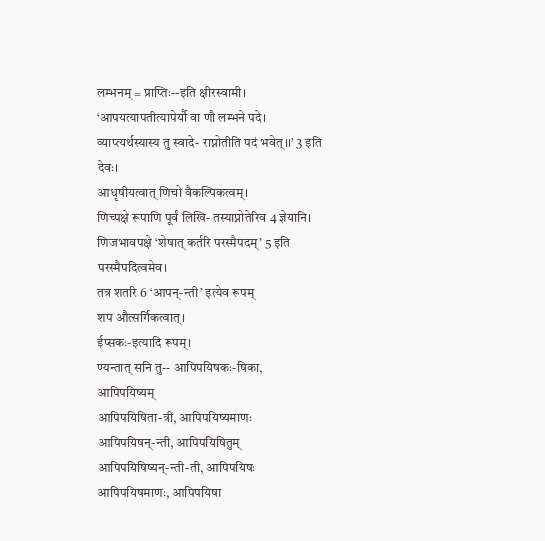लम्भनम् = प्राप्तिः--इति क्षीरस्वामी।
‘आपयत्यापतीत्यापेर्यौ वा णौ लम्भने पदे।
व्याप्त्यर्थस्यास्य तु स्वादे- राप्नोतीति पदं भवेत्।।’ 3 इति देवः।
आधृषीयत्वात् णिचो वैकल्पिकत्वम्।
णिच्पक्षे रूपाणि पूर्वं लिखि- तस्याप्नोतेरिव 4 ज्ञेयानि।
णिजभावपक्षे ‘शेषात् कर्तरि परस्मैपदम्’ 5 इति परस्मैपदित्वमेव।
तत्र शतरि 6 ‘आपन्-न्ती’ इत्येव रूपम्
शप औत्सर्गिकत्वात्।
ईप्सकः-इत्यादि रूपम्।
ण्यन्तात् सनि तु-- आपिपयिषकः-षिका, आपिपयिष्यम्
आपिपयिषिता-त्री, आपिपयिष्यमाणः
आपिपयिषन्-न्ती, आपिपयिषितुम्
आपिपयिषिष्यन्-न्ती-ती, आपिपयिषः
आपिपयिषमाणः, आपिपयिषा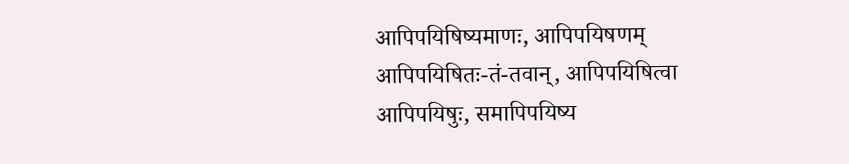आपिपयिषिष्यमाणः, आपिपयिषणम्
आपिपयिषितः-तं-तवान्, आपिपयिषित्वा
आपिपयिषुः, समापिपयिष्य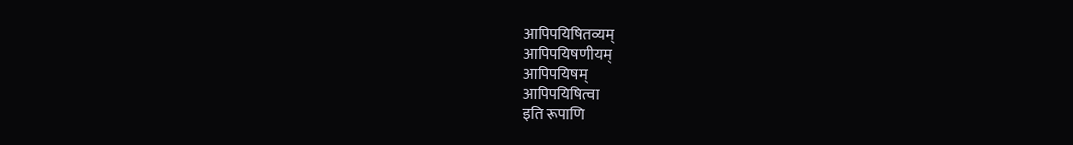आपिपयिषितव्यम्
आपिपयिषणीयम्
आपिपयिषम्
आपिपयिषित्वा
इति रूपाणि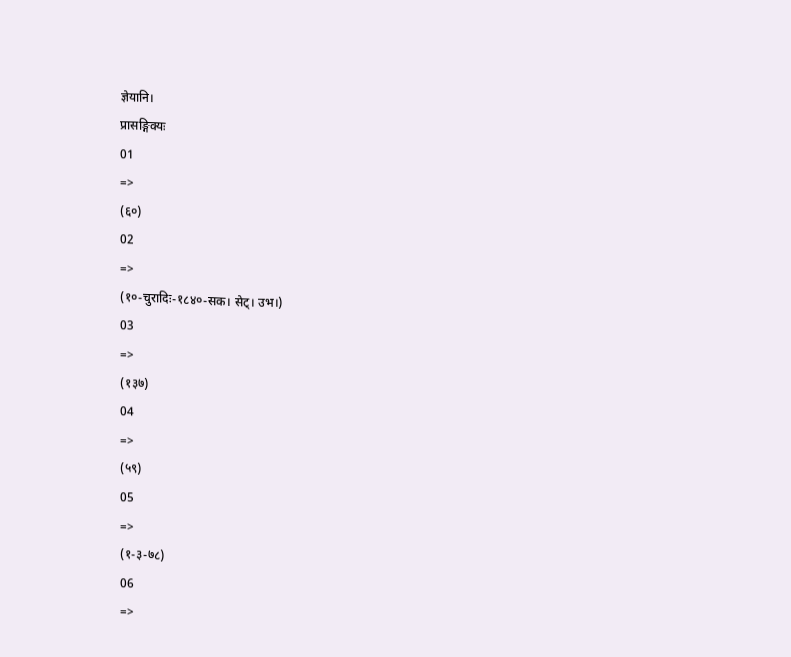ज्ञेयानि।
प्रासङ्गिक्यः
01
=>
(६०)
02
=>
(१०-चुरादिः-१८४०-सक। सेट्। उभ।)
03
=>
(१३७)
04
=>
(५९)
05
=>
(१-३-७८)
06
=>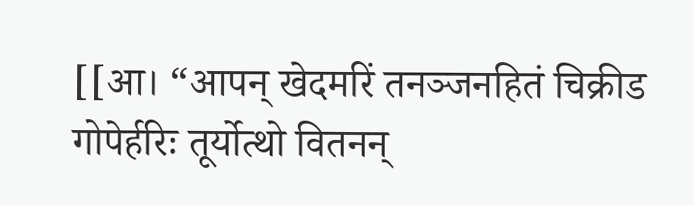[[आ। “आपन् खेदमरिं तनञ्जनहितं चिक्रीड गोपेर्हरिः तूर्योत्थो वितनन्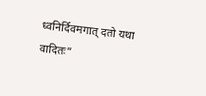ध्वनिर्दिवमगात् दतो यथा वादितः”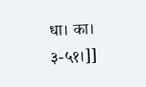धा। का। ३-५१।]]